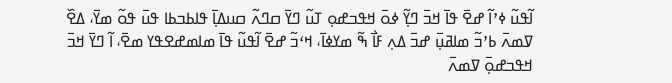ߊ߬ߟߎ߬ ߦߴߊ߬ ߝߐ߫ ߟߊ߫ ߞߏ߫ ߣߌ߲߬ ߦߋ߫ ߞߟߏߝߋ߲ ߠߎ߬ ߣߌ߫ ߛߣߍ߬ ߛߎߡߊ߲߫ ߟߊߕߏߕߊ ߟߎ߫ ߟߋ߬ ߘߌ߫، ߡߐ߰ ߜߘߍ߫ ߕߴߏ߬ ߘߊߥߎ߲߫ ߝߏ߫ ߡߍ߲ ߓߊ߯ ߒ߬ ߘߌߦߊ߫، ߞߵߏ߬ ߝߐ߫ ߊ߬ߟߎ߬ ߟߊ߫ ߘߊߘߝߐߟߌ ߘߐ߫، ߊ߬ ߣߌ߫ ߞߏ߫ ߞߟߏߝߋ߲߫ ߜߘߍ߫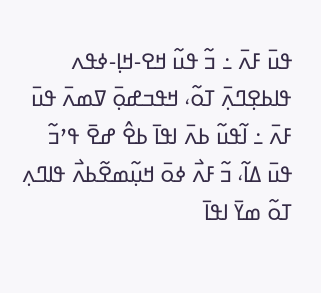ߟߎ߫ ߓߍ߫ ߸ ߏ߬ ߟߎ߬ ߞߐ-ߞߊ߲-ߦߟߍ ߟߊߕߐ߲ߣߍ߲߫ ߠߋ߬، ߞߟߏߝߋ߲߫ ߜߘߍ߫ ߟߎ߫ ߓߍ߫ ߸ ߊ߬ߟߎ߬ ߕߍ߫ ߊߟߊ߫ ߕߐ߮ ߝߐ߫ ߟߴߏ߬ ߟߎ߫ ߡߊ߬، ߏ߬ ߓߍ߯ ߦߋ߫ ߞߎ߲߬ߘߐ߬ߕߍ߯ ߟߊߣߍ߲ ߠߋ߬ ߘߌ߫ ߊߟߊ߫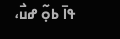ߟߊ߫ ߕߋ߲߬ ߝߎ߯،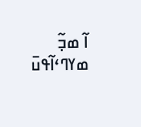ߊ߬ ߘߏ߲߬ ߘߌߣߵߊ߬ߟߎ߫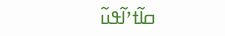ߛߊ߬ߙߴߊ߬ߟߎ߬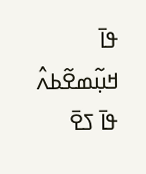ߟߊ߫ ߞߎ߲߬ߘߐ߬ߕߍ߮ ߟߊ߫ ߖߐ߫